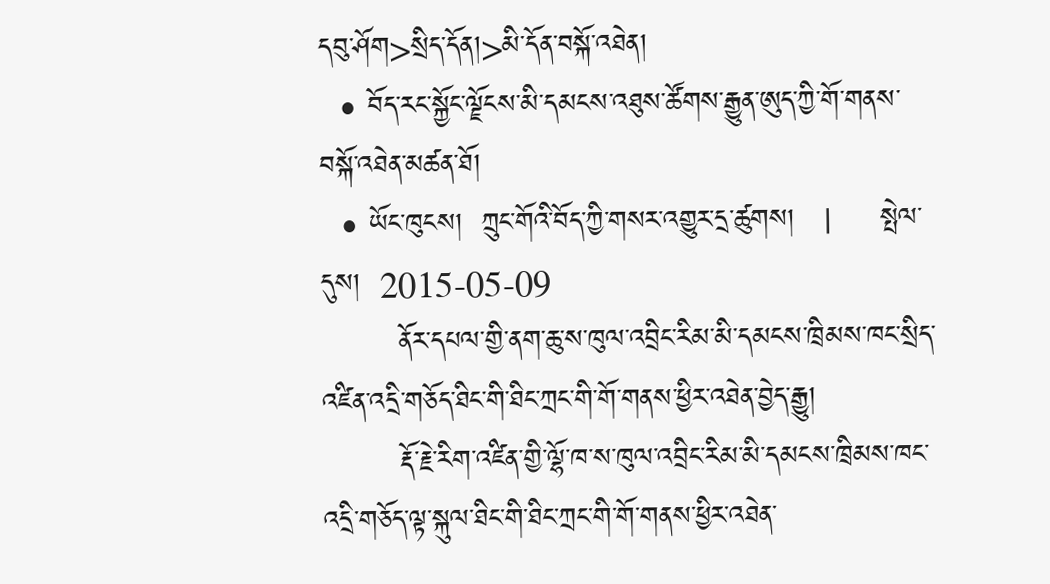དབུ་ཤོག>སྲིད་དོན།>མི་དོན་བསྐོ་འཐེན།
  • བོད་རང་སྐྱོང་ལྗོངས་མི་དམངས་འཐུས་ཚོགས་རྒྱུན་ཨུད་ཀྱི་གོ་གནས་བསྐོ་འཐེན་མཚན་ཐོ།
  • ཡོང་ཁུངས།  ཀྲུང་གོའི་བོད་ཀྱི་གསར་འགྱུར་དྲ་ཚུགས།   |     སྤེལ་དུས།  2015-05-09
        ནོར་དཔལ་གྱི་ནག་ཆུ་ས་ཁུལ་འབྲིང་རིམ་མི་དམངས་ཁྲིམས་ཁང་སྲིད་འཛིན་འདྲི་གཅོད་ཐིང་གི་ཐིང་ཀྲང་གི་གོ་གནས་ཕྱིར་འཐེན་བྱེད་རྒྱུ།
        རྡོ་རྗེ་རིག་འཛིན་གྱི་ལྷོ་ཁ་ས་ཁུལ་འབྲིང་རིམ་མི་དམངས་ཁྲིམས་ཁང་འདྲི་གཅོད་ལྟ་སྐུལ་ཐིང་གི་ཐིང་ཀྲང་གི་གོ་གནས་ཕྱིར་འཐེན་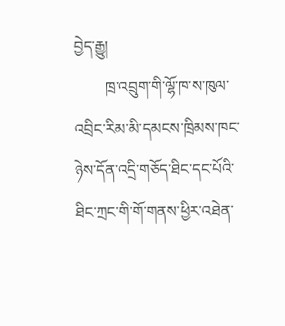བྱེད་རྒྱུ།
        ཁྲ་འབྲུག་གི་ལྷོ་ཁ་ས་ཁུལ་འབྲིང་རིམ་མི་དམངས་ཁྲིམས་ཁང་ཉེས་དོན་འདྲི་གཅོད་ཐིང་དང་པོའི་ཐིང་ཀྲང་གི་གོ་གནས་ཕྱིར་འཐེན་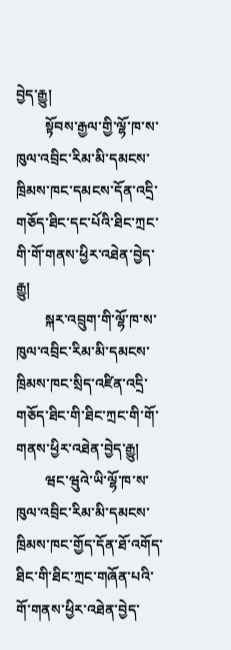བྱེད་རྒྱུ།
        སྟོབས་རྒྱལ་གྱི་ལྷོ་ཁ་ས་ཁུལ་འབྲིང་རིམ་མི་དམངས་ཁྲིམས་ཁང་དམངས་དོན་འདྲི་གཅོད་ཐིང་དང་པོའི་ཐིང་ཀྲང་གི་གོ་གནས་ཕྱིར་འཐེན་བྱེད་རྒྱུ།
        སྐར་འབྲུག་གི་ལྷོ་ཁ་ས་ཁུལ་འབྲིང་རིམ་མི་དམངས་ཁྲིམས་ཁང་སྲིད་འཛིན་འདྲི་གཅོད་ཐིང་གི་ཐིང་ཀྲང་གི་གོ་གནས་ཕྱིར་འཐེན་བྱེད་རྒྱུ།
        ཝང་ཝུའེ་ཡི་ལྷོ་ཁ་ས་ཁུལ་འབྲིང་རིམ་མི་དམངས་ཁྲིམས་ཁང་གྱོད་དོན་ཐོ་འགོད་ཐིང་གི་ཐིང་ཀྲང་གཞོན་པའི་གོ་གནས་ཕྱིར་འཐེན་བྱེད་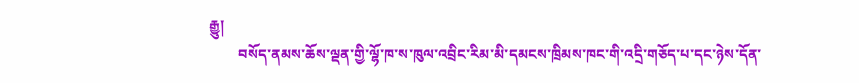རྒྱུ།
        བསོད་ནམས་ཆོས་ལྡན་གྱི་ལྷོ་ཁ་ས་ཁུལ་འབྲིང་རིམ་མི་དམངས་ཁྲིམས་ཁང་གི་འདྲི་གཅོད་པ་དང་ཉེས་དོན་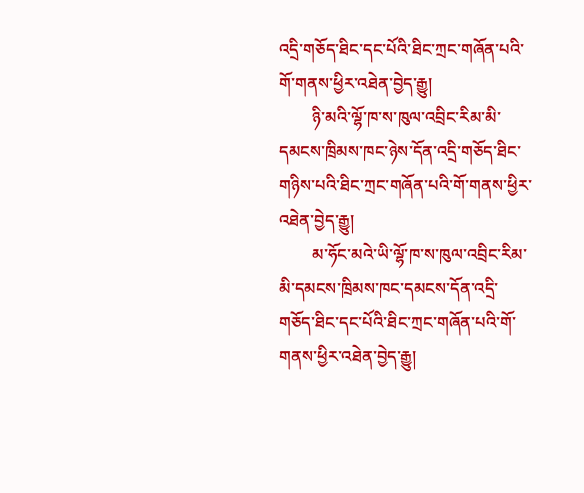འདྲི་གཅོད་ཐིང་དང་པོའི་ཐིང་ཀྲང་གཞོན་པའི་གོ་གནས་ཕྱིར་འཐེན་བྱེད་རྒྱུ།
        ཉི་མའི་ལྷོ་ཁ་ས་ཁུལ་འབྲིང་རིམ་མི་དམངས་ཁྲིམས་ཁང་ཉེས་དོན་འདྲི་གཅོད་ཐིང་གཉིས་པའི་ཐིང་ཀྲང་གཞོན་པའི་གོ་གནས་ཕྱིར་འཐེན་བྱེད་རྒྱུ།
        མ་ཧོང་མའེ་ཡི་ལྷོ་ཁ་ས་ཁུལ་འབྲིང་རིམ་མི་དམངས་ཁྲིམས་ཁང་དམངས་དོན་འདྲི་གཅོད་ཐིང་དང་པོའི་ཐིང་ཀྲང་གཞོན་པའི་གོ་གནས་ཕྱིར་འཐེན་བྱེད་རྒྱུ།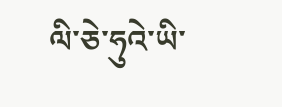ལི་ཅེ་ཧུའེ་ཡི་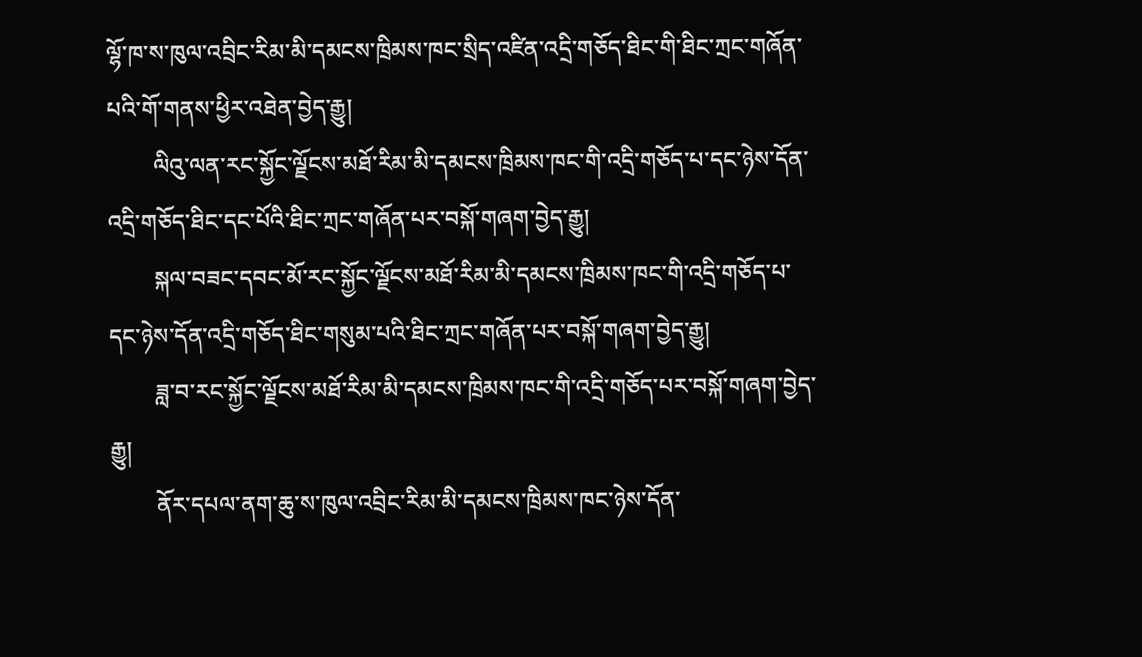ལྷོ་ཁ་ས་ཁུལ་འབྲིང་རིམ་མི་དམངས་ཁྲིམས་ཁང་སྲིད་འཛིན་འདྲི་གཅོད་ཐིང་གི་ཐིང་ཀྲང་གཞོན་པའི་གོ་གནས་ཕྱིར་འཐེན་བྱེད་རྒྱུ།
        ལིའུ་ལན་རང་སྐྱོང་ལྗོངས་མཐོ་རིམ་མི་དམངས་ཁྲིམས་ཁང་གི་འདྲི་གཅོད་པ་དང་ཉེས་དོན་འདྲི་གཅོད་ཐིང་དང་པོའི་ཐིང་ཀྲང་གཞོན་པར་བསྐོ་གཞག་བྱེད་རྒྱུ།
        སྐལ་བཟང་དབང་མོ་རང་སྐྱོང་ལྗོངས་མཐོ་རིམ་མི་དམངས་ཁྲིམས་ཁང་གི་འདྲི་གཅོད་པ་དང་ཉེས་དོན་འདྲི་གཅོད་ཐིང་གསུམ་པའི་ཐིང་ཀྲང་གཞོན་པར་བསྐོ་གཞག་བྱེད་རྒྱུ།
        ཟླ་བ་རང་སྐྱོང་ལྗོངས་མཐོ་རིམ་མི་དམངས་ཁྲིམས་ཁང་གི་འདྲི་གཅོད་པར་བསྐོ་གཞག་བྱེད་རྒྱུ།
        ནོར་དཔལ་ནག་ཆུ་ས་ཁུལ་འབྲིང་རིམ་མི་དམངས་ཁྲིམས་ཁང་ཉེས་དོན་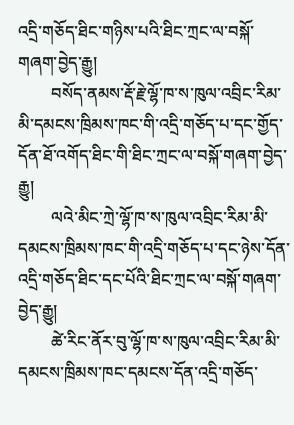འདྲི་གཅོད་ཐིང་གཉིས་པའི་ཐིང་ཀྲང་ལ་བསྐོ་གཞག་བྱེད་རྒྱུ།
        བསོད་ནམས་རྡོ་རྗེ་ལྷོ་ཁ་ས་ཁུལ་འབྲིང་རིམ་མི་དམངས་ཁྲིམས་ཁང་གི་འདྲི་གཅོད་པ་དང་གྱོད་དོན་ཐོ་འགོད་ཐིང་གི་ཐིང་ཀྲང་ལ་བསྐོ་གཞག་བྱེད་རྒྱུ།
        ལའེ་མིང་ཀྲེ་ལྷོ་ཁ་ས་ཁུལ་འབྲིང་རིམ་མི་དམངས་ཁྲིམས་ཁང་གི་འདྲི་གཅོད་པ་དང་ཉེས་དོན་འདྲི་གཅོད་ཐིང་དང་པོའི་ཐིང་ཀྲང་ལ་བསྐོ་གཞག་བྱེད་རྒྱུ།
        ཚེ་རིང་ནོར་བུ་ལྷོ་ཁ་ས་ཁུལ་འབྲིང་རིམ་མི་དམངས་ཁྲིམས་ཁང་དམངས་དོན་འདྲི་གཅོད་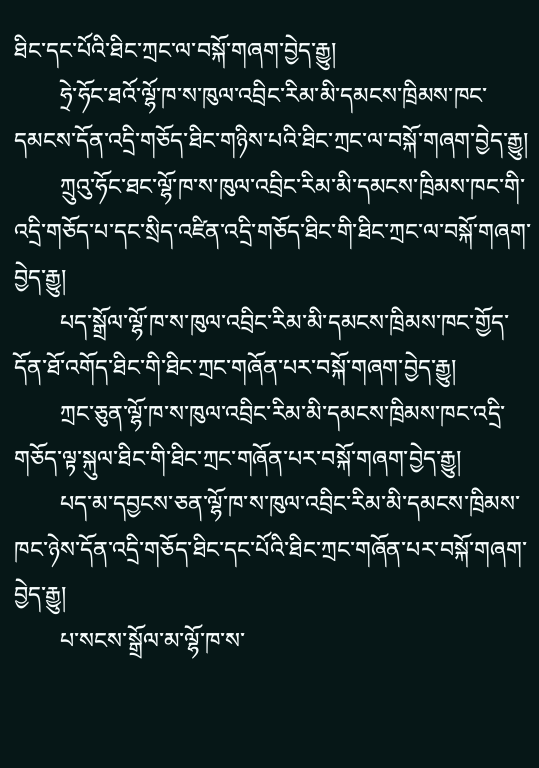ཐིང་དང་པོའི་ཐིང་ཀྲང་ལ་བསྐོ་གཞག་བྱེད་རྒྱུ།
        ཧྲེ་ཧོང་ཐའོ་ལྷོ་ཁ་ས་ཁུལ་འབྲིང་རིམ་མི་དམངས་ཁྲིམས་ཁང་དམངས་དོན་འདྲི་གཅོད་ཐིང་གཉིས་པའི་ཐིང་ཀྲང་ལ་བསྐོ་གཞག་བྱེད་རྒྱུ།
        ཀྲུའུ་ཧོང་ཐང་ལྷོ་ཁ་ས་ཁུལ་འབྲིང་རིམ་མི་དམངས་ཁྲིམས་ཁང་གི་འདྲི་གཅོད་པ་དང་སྲིད་འཛིན་འདྲི་གཅོད་ཐིང་གི་ཐིང་ཀྲང་ལ་བསྐོ་གཞག་བྱེད་རྒྱུ།
        པད་སྒྲོལ་ལྷོ་ཁ་ས་ཁུལ་འབྲིང་རིམ་མི་དམངས་ཁྲིམས་ཁང་གྱོད་དོན་ཐོ་འགོད་ཐིང་གི་ཐིང་ཀྲང་གཞོན་པར་བསྐོ་གཞག་བྱེད་རྒྱུ།
        ཀྲང་ཅུན་ལྷོ་ཁ་ས་ཁུལ་འབྲིང་རིམ་མི་དམངས་ཁྲིམས་ཁང་འདྲི་གཅོད་ལྟ་སྐུལ་ཐིང་གི་ཐིང་ཀྲང་གཞོན་པར་བསྐོ་གཞག་བྱེད་རྒྱུ།
        པད་མ་དབྱངས་ཅན་ལྷོ་ཁ་ས་ཁུལ་འབྲིང་རིམ་མི་དམངས་ཁྲིམས་ཁང་ཉེས་དོན་འདྲི་གཅོད་ཐིང་དང་པོའི་ཐིང་ཀྲང་གཞོན་པར་བསྐོ་གཞག་བྱེད་རྒྱུ།
        པ་སངས་སྒྲོལ་མ་ལྷོ་ཁ་ས་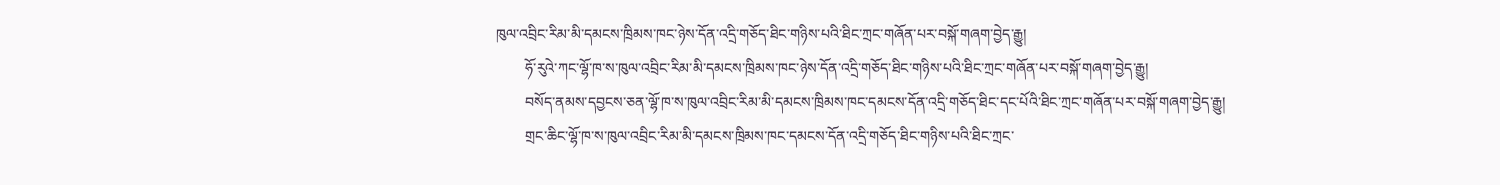ཁུལ་འབྲིང་རིམ་མི་དམངས་ཁྲིམས་ཁང་ཉེས་དོན་འདྲི་གཅོད་ཐིང་གཉིས་པའི་ཐིང་ཀྲང་གཞོན་པར་བསྐོ་གཞག་བྱེད་རྒྱུ།
        ཧོ་རུའེ་ཀང་ལྷོ་ཁ་ས་ཁུལ་འབྲིང་རིམ་མི་དམངས་ཁྲིམས་ཁང་ཉེས་དོན་འདྲི་གཅོད་ཐིང་གཉིས་པའི་ཐིང་ཀྲང་གཞོན་པར་བསྐོ་གཞག་བྱེད་རྒྱུ།
        བསོད་ནམས་དབྱངས་ཅན་ལྷོ་ཁ་ས་ཁུལ་འབྲིང་རིམ་མི་དམངས་ཁྲིམས་ཁང་དམངས་དོན་འདྲི་གཅོད་ཐིང་དང་པོའི་ཐིང་ཀྲང་གཞོན་པར་བསྐོ་གཞག་བྱེད་རྒྱུ།
        གྲང་ཆིང་ལྷོ་ཁ་ས་ཁུལ་འབྲིང་རིམ་མི་དམངས་ཁྲིམས་ཁང་དམངས་དོན་འདྲི་གཅོད་ཐིང་གཉིས་པའི་ཐིང་ཀྲང་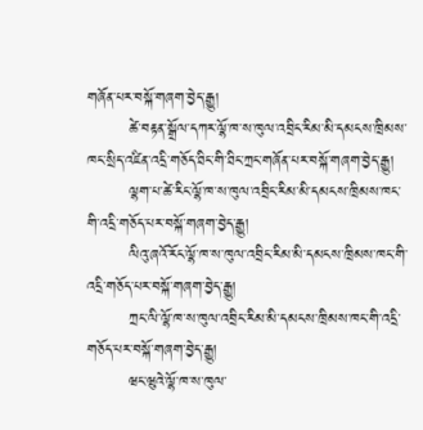གཞོན་པར་བསྐོ་གཞག་བྱེད་རྒྱུ།
        ཚེ་བརྟན་སྒྲོལ་དཀར་ལྷོ་ཁ་ས་ཁུལ་འབྲིང་རིམ་མི་དམངས་ཁྲིམས་ཁང་སྲིད་འཛིན་འདྲི་གཅོད་ཐིང་གི་ཐིང་ཀྲང་གཞོན་པར་བསྐོ་གཞག་བྱེད་རྒྱུ།
        ལྷག་པ་ཚེ་རིང་ལྷོ་ཁ་ས་ཁུལ་འབྲིང་རིམ་མི་དམངས་ཁྲིམས་ཁང་གི་འདྲི་གཅོད་པར་བསྐོ་གཞག་བྱེད་རྒྱུ།
        ལིའུ་ཞའོ་རོང་ལྷོ་ཁ་ས་ཁུལ་འབྲིང་རིམ་མི་དམངས་ཁྲིམས་ཁང་གི་འདྲི་གཅོད་པར་བསྐོ་གཞག་བྱེད་རྒྱུ།
        ཀྲང་ལི་ལྷོ་ཁ་ས་ཁུལ་འབྲིང་རིམ་མི་དམངས་ཁྲིམས་ཁང་གི་འདྲི་གཅོད་པར་བསྐོ་གཞག་བྱེད་རྒྱུ།
        ཝང་ཝུའེ་ལྷོ་ཁ་ས་ཁུལ་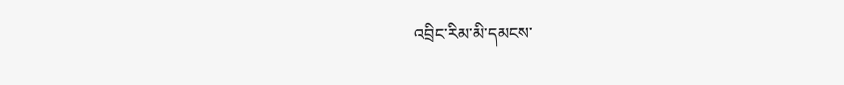འབྲིང་རིམ་མི་དམངས་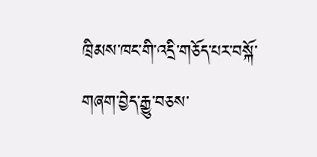ཁྲིམས་ཁང་གི་འདྲི་གཅོད་པར་བསྐོ་གཞག་བྱེད་རྒྱུ་བཅས་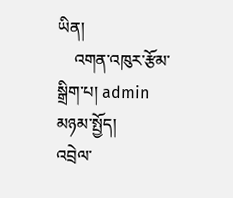ཡིན།
    འགན་འཁུར་རྩོམ་སྒྲིག་པ། admin
མཉམ་སྤྱོད།
འབྲེལ་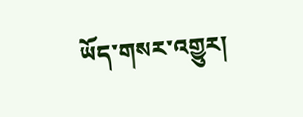ཡོད་གསར་འགྱུར།